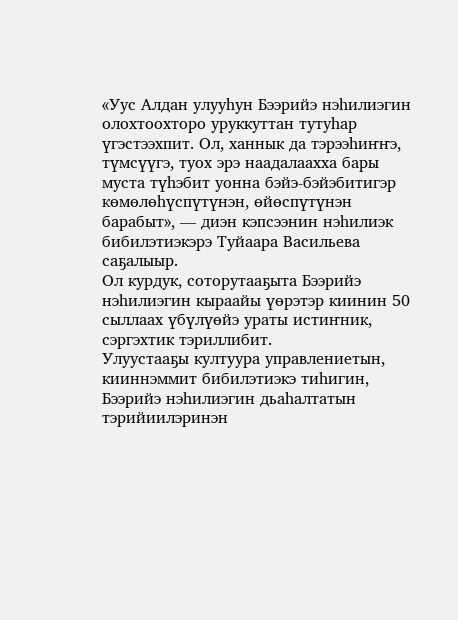«Уус Алдан улууһун Бээрийэ нэһилиэгин олохтоохторо уруккуттан тутуһар үгэстээхпит. Ол, ханнык да тэрээһиҥҥэ, түмсүүгэ, туох эрэ наадалаахха бары муста түһэбит уонна бэйэ-бэйэбитигэр көмөлөһүспүтүнэн, өйөспүтүнэн барабыт», — диэн кэпсээнин нэһилиэк бибилэтиэкэрэ Туйаара Васильева саҕалыыр.
Ол курдук, соторутааҕыта Бээрийэ нэhилиэгин кыраайы үөрэтэр киинин 50 сыллаах үбүлүөйэ ураты истиҥник, сэргэхтик тэриллибит.
Улуустааҕы култуура управлениетын, кииннэммит бибилэтиэкэ тиһигин, Бээрийэ нэhилиэгин дьаһалтатын тэрийиилэринэн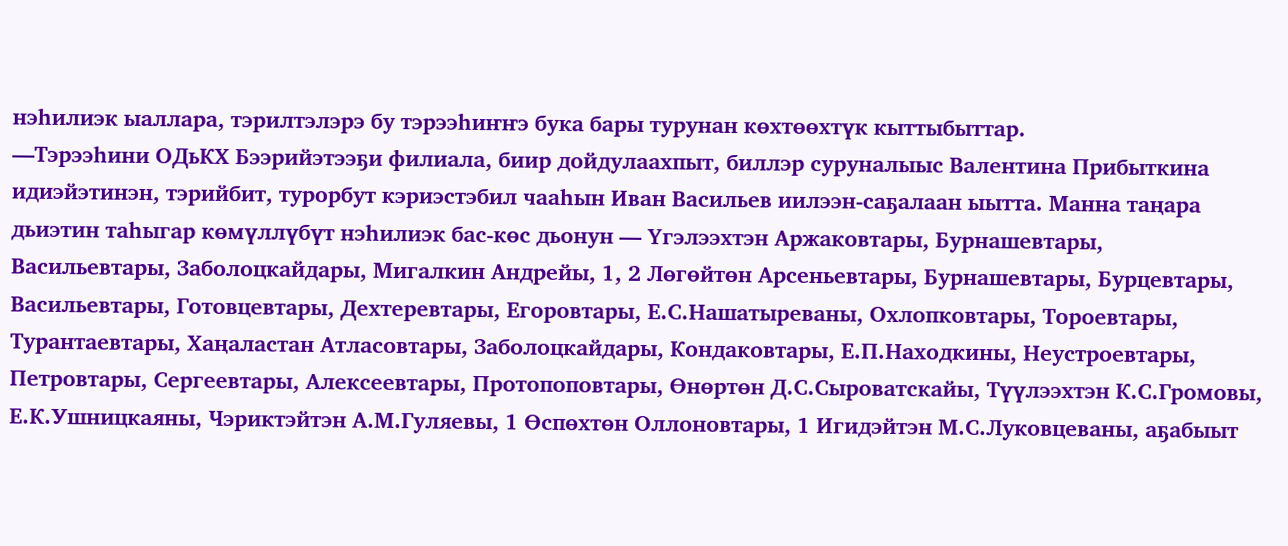нэһилиэк ыаллара, тэрилтэлэрэ бу тэрээһиҥҥэ бука бары турунан көхтөөхтүк кыттыбыттар.
—Тэрээhини ОДьКХ Бээрийэтээҕи филиала, биир дойдулаахпыт, биллэр суруналыыс Валентина Прибыткина идиэйэтинэн, тэрийбит, турорбут кэриэстэбил чааhын Иван Васильев иилээн-саҕалаан ыытта. Манна таңара дьиэтин таhыгар көмүллүбүт нэhилиэк бас-көс дьонун — Үгэлээхтэн Аржаковтары, Бурнашевтары, Васильевтары, Заболоцкайдары, Мигалкин Андрейы, 1, 2 Лөгөйтөн Арсеньевтары, Бурнашевтары, Бурцевтары, Васильевтары, Готовцевтары, Дехтеревтары, Егоровтары, Е.С.Нашатыреваны, Охлопковтары, Тороевтары, Турантаевтары, Хаңаластан Атласовтары, Заболоцкайдары, Кондаковтары, Е.П.Находкины, Неустроевтары, Петровтары, Сергеевтары, Алексеевтары, Протопоповтары, Өнөртөн Д.С.Сыроватскайы, Түүлээхтэн К.С.Громовы, Е.К.Ушницкаяны, Чэриктэйтэн А.М.Гуляевы, 1 Өспөхтөн Оллоновтары, 1 Игидэйтэн М.С.Луковцеваны, аҕабыыт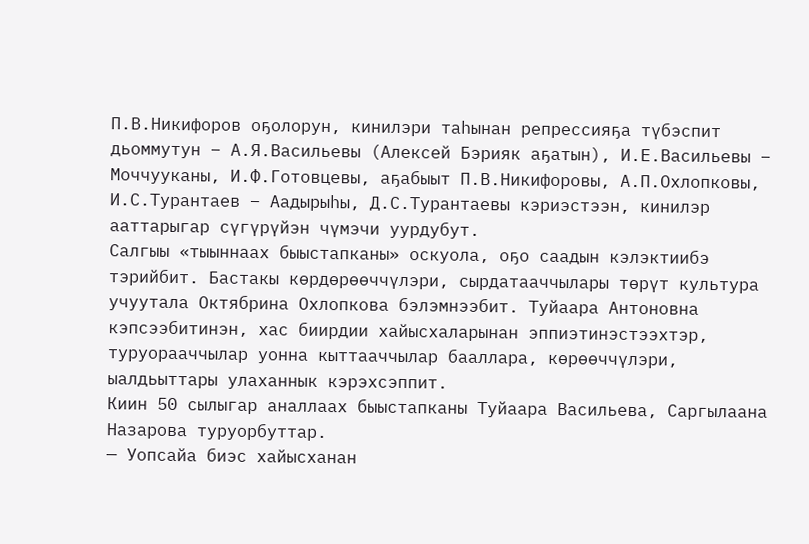П.В.Никифоров оҕолорун, кинилэри таhынан репрессияҕа түбэспит дьоммутун – А.Я.Васильевы (Алексей Бэрияк аҕатын), И.Е.Васильевы – Моччууканы, И.Ф.Готовцевы, аҕабыыт П.В.Никифоровы, А.П.Охлопковы, И.С.Турантаев – Аадырыhы, Д.С.Турантаевы кэриэстээн, кинилэр ааттарыгар сүгүрүйэн чүмэчи уурдубут.
Салгыы «тыыннаах быыстапканы» оскуола, оҕо саадын кэлэктиибэ тэрийбит. Бастакы көрдөрөөччүлэри, сырдатааччылары төрүт культура учуутала Октябрина Охлопкова бэлэмнээбит. Туйаара Антоновна кэпсээбитинэн, хас биирдии хайысхаларынан эппиэтинэстээхтэр, туруорааччылар уонна кыттааччылар бааллара, көрөөччүлэри, ыалдьыттары улаханнык кэрэхсэппит.
Киин 50 сылыгар аналлаах быыстапканы Туйаара Васильева, Саргылаана Назарова туруорбуттар.
— Уопсайа биэс хайысханан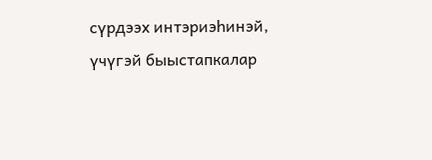сүрдээх интэриэһинэй, үчүгэй быыстапкалар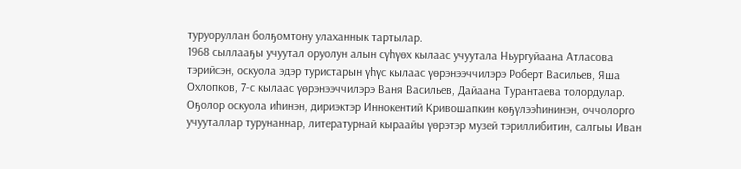туруоруллан болҕомтону улаханнык тартылар.
1968 сыллааҕы учуутал оруолун алын сүһүөх кылаас учуутала Ньургуйаана Атласова тэрийсэн, оскуола эдэр туристарын үһүс кылаас үөрэнээччилэрэ Роберт Васильев, Яша Охлопков, 7-с кылаас үөрэнээччилэрэ Ваня Васильев, Дайаана Турантаева толордулар. Оҕолор оскуола иhинэн, дириэктэр Иннокентий Кривошапкин көҕүлээhининэн, оччолорго учууталлар турунаннар, литературнай кыраайы үөрэтэр музей тэриллибитин, салгыы Иван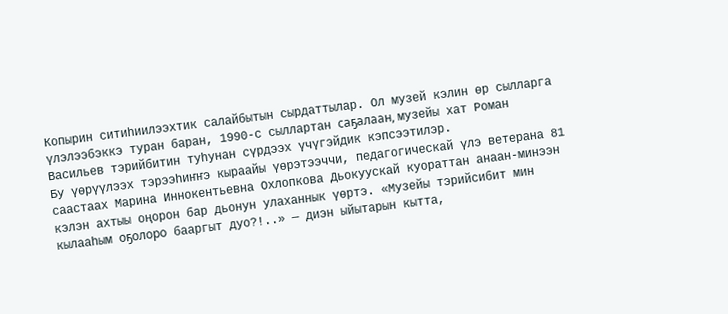Копырин ситиhиилээхтик салайбытын сырдаттылар. Ол музей кэлин өр сылларга үлэлээбэккэ туран баран, 1990-с сыллартан саҕалаан, музейы хат Роман Васильев тэрийбитин туhунан сүрдээх үчүгэйдик кэпсээтилэр.
Бу үөрүүлээх тэрээһиҥҥэ кыраайы үөрэтээччи, педагогическай үлэ ветерана 81 саастаах Марина Иннокентьевна Охлопкова Дьокуускай куораттан анаан-минээн кэлэн ахтыы оңорон бар дьонун улаханнык үөртэ. «Музейы тэрийсибит мин кылааhым оҕолоро бааргыт дуо?!..» — диэн ыйытарын кытта,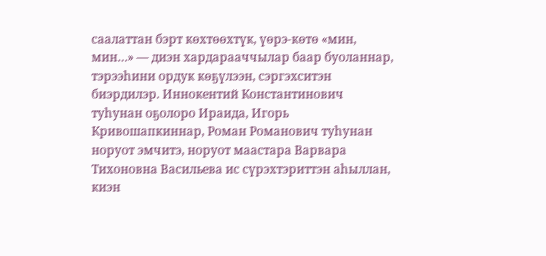саалаттан бэрт көхтөөхтүк, үөрэ-көтө «мин, мин…» — диэн хардарааччылар баар буоланнар, тэрээһини ордук көҕүлээн, сэргэхситэн биэрдилэр. Иннокентий Константинович туhунан оҕолоро Ираида, Игорь Кривошапкиннар, Роман Романович туhунан норуот эмчитэ, норуот маастара Варвара Тихоновна Васильева ис сүрэхтэриттэн аһыллан, киэн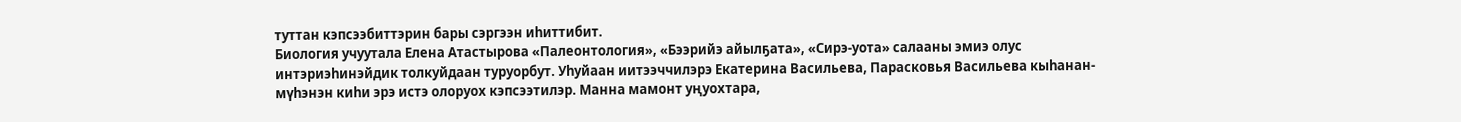туттан кэпсээбиттэрин бары сэргээн иһиттибит.
Биология учуутала Елена Атастырова «Палеонтология», «Бээрийэ айылҕата», «Сирэ-уота» салааны эмиэ олус интэриэһинэйдик толкуйдаан туруорбут. Уhуйаан иитээччилэрэ Екатерина Васильева, Парасковья Васильева кыһанан-мүһэнэн киһи эрэ истэ олоруох кэпсээтилэр. Манна мамонт уңуохтара,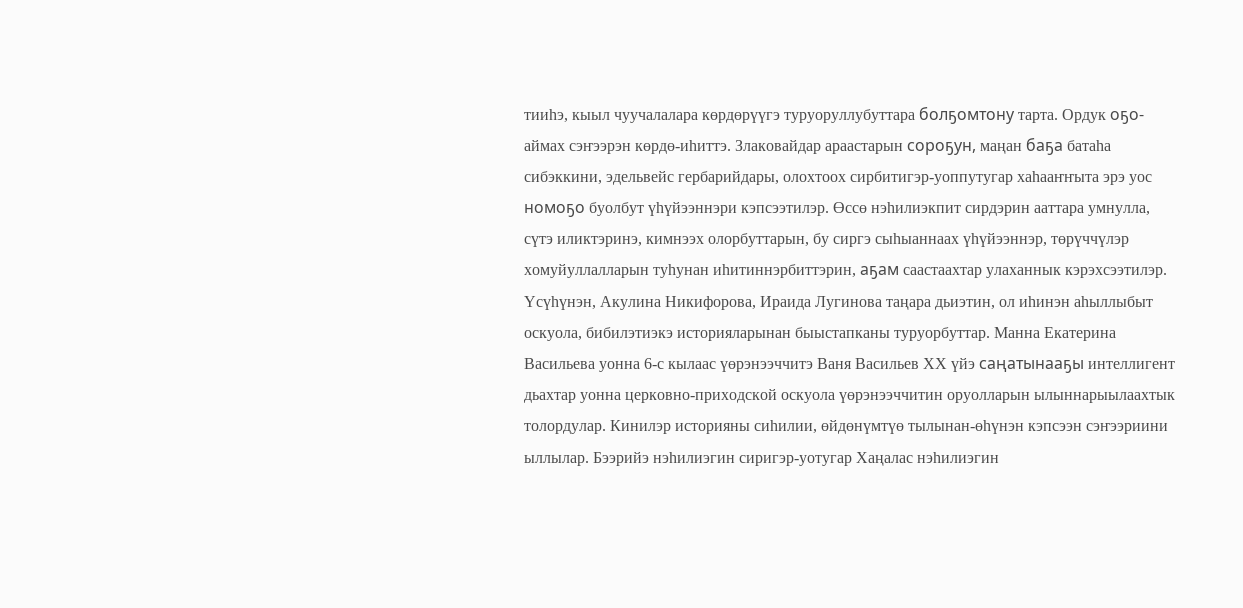тииhэ, кыыл чуучалалара көрдөрүүгэ туруоруллубуттара болҕомтону тарта. Ордук оҕо-аймах сэҥээрэн көрдө-иһиттэ. Злаковайдар араастарын сороҕун, маңан баҕа батаhа сибэккини, эдельвейс гербарийдары, олохтоох сирбитигэр-уоппутугар хаһааҥҥыта эрэ уос номоҕо буолбут үһүйээннэри кэпсээтилэр. Өссө нэһилиэкпит сирдэрин ааттара умнулла, сүтэ иликтэринэ, кимнээх олорбуттарын, бу сиргэ сыhыаннаах үhүйээннэр, төрүччүлэр хомуйуллалларын туһунан иһитиннэрбиттэрин, аҕам саастаахтар улаханнык кэрэхсээтилэр.
Үсүһүнэн, Акулина Никифорова, Ираида Лугинова таңара дьиэтин, ол иhинэн аhыллыбыт оскуола, бибилэтиэкэ историяларынан быыстапканы туруорбуттар. Манна Екатерина Васильева уонна 6-с кылаас үөрэнээччитэ Ваня Васильев ХХ үйэ саңатынааҕы интеллигент дьахтар уонна церковно-приходской оскуола үөрэнээччитин оруолларын ылыннарыылаахтык толордулар. Кинилэр историяны сиһилии, өйдөнүмтүө тылынан-өһүнэн кэпсээн сэҥээриини ыллылар. Бээрийэ нэhилиэгин сиригэр-уотугар Хаңалас нэhилиэгин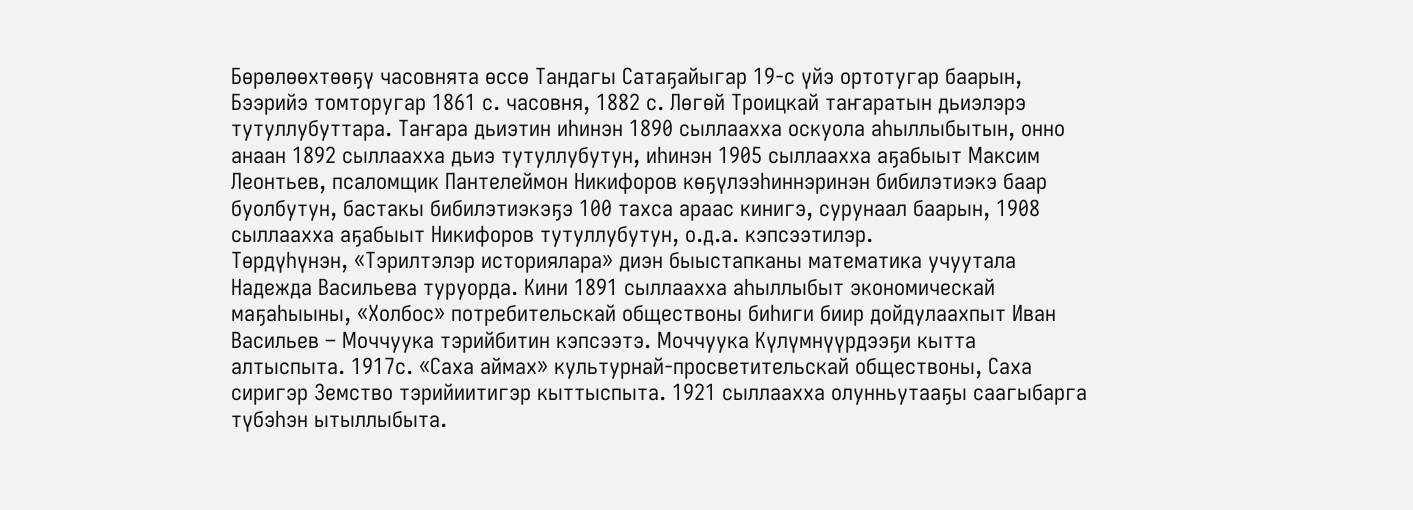Бөрөлөөхтөөҕү часовнята өссө Тандагы Сатаҕайыгар 19-с үйэ ортотугар баарын, Бээрийэ томторугар 1861 с. часовня, 1882 с. Лөгөй Троицкай таҥаратын дьиэлэрэ тутуллубуттара. Таҥара дьиэтин иhинэн 1890 сыллаахха оскуола аhыллыбытын, онно анаан 1892 сыллаахха дьиэ тутуллубутун, иhинэн 1905 сыллаахха аҕабыыт Максим Леонтьев, псаломщик Пантелеймон Никифоров көҕүлээhиннэринэн бибилэтиэкэ баар буолбутун, бастакы бибилэтиэкэҕэ 100 тахса араас кинигэ, сурунаал баарын, 1908 сыллаахха аҕабыыт Никифоров тутуллубутун, о.д.а. кэпсээтилэр.
Төрдүһүнэн, «Тэрилтэлэр историялара» диэн быыстапканы математика учуутала Надежда Васильева туруорда. Кини 1891 сыллаахха аhыллыбыт экономическай маҕаhыыны, «Холбос» потребительскай обществоны биhиги биир дойдулаахпыт Иван Васильев – Моччуука тэрийбитин кэпсээтэ. Моччуука Күлүмнүүрдээҕи кытта алтыспыта. 1917с. «Саха аймах» культурнай-просветительскай обществоны, Саха сиригэр Земство тэрийиитигэр кыттыспыта. 1921 сыллаахха олунньутааҕы саагыбарга түбэhэн ытыллыбыта.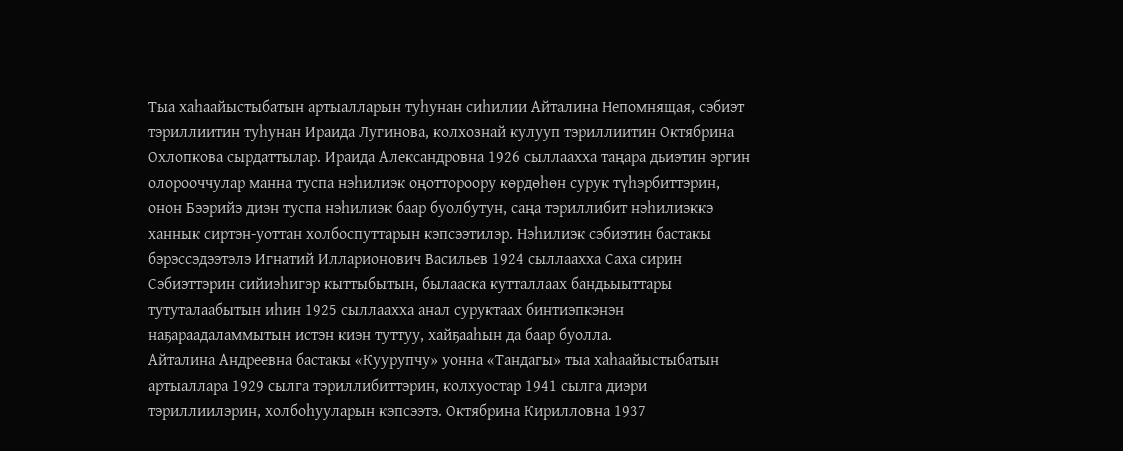Тыа хаhаайыстыбатын артыалларын туhунан сиhилии Айталина Непомнящая, сэбиэт тэриллиитин туhунан Ираида Лугинова, колхознай кулууп тэриллиитин Октябрина Охлопкова сырдаттылар. Ираида Александровна 1926 сыллаахха таңара дьиэтин эргин олорооччулар манна туспа нэhилиэк оңоттороору көрдөhөн сурук түhэрбиттэрин, онон Бээрийэ диэн туспа нэhилиэк баар буолбутун, саңа тэриллибит нэhилиэккэ ханнык сиртэн-уоттан холбоспуттарын кэпсээтилэр. Нэhилиэк сэбиэтин бастакы бэрэссэдээтэлэ Игнатий Илларионович Васильев 1924 сыллаахха Саха сирин Сэбиэттэрин сийиэhигэр кыттыбытын, былааска кутталлаах бандьыыттары тутуталаабытын иhин 1925 сыллаахха анал суруктаах бинтиэпкэнэн наҕараадаламмытын истэн киэн туттуу, хайҕааһын да баар буолла.
Айталина Андреевна бастакы «Куурупчу» уонна «Тандагы» тыа хаhаайыстыбатын артыаллара 1929 сылга тэриллибиттэрин, колхуостар 1941 сылга диэри тэриллиилэрин, холбоhууларын кэпсээтэ. Октябрина Кирилловна 1937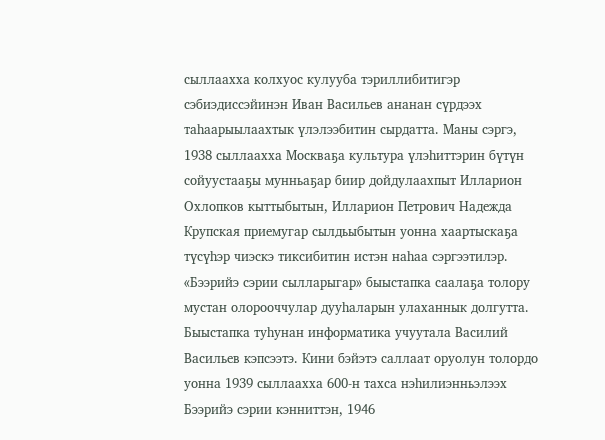сыллаахха колхуос кулууба тэриллибитигэр сэбиэдиссэйинэн Иван Васильев ананан сүрдээх таһаарыылаахтык үлэлээбитин сырдатта. Маны сэргэ, 1938 сыллаахха Москваҕа культура үлэhиттэрин бүтүн сойуустааҕы мунньаҕар биир дойдулаахпыт Илларион Охлопков кыттыбытын, Илларион Петрович Надежда Крупская приемугар сылдьыбытын уонна хаартыскаҕа түсүhэр чиэскэ тиксибитин истэн наһаа сэргээтилэр.
«Бээрийэ сэрии сылларыгар» быыстапка саалаҕа толору мустан олорооччулар дууһаларын улаханнык долгутта. Быыстапка туһунан информатика учуутала Василий Васильев кэпсээтэ. Кини бэйэтэ саллаат оруолун толордо уонна 1939 сыллаахха 600-н тахса нэhилиэнньэлээх Бээрийэ сэрии кэнниттэн, 1946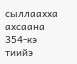сыллаахха ахсаана 354-кэ тиийэ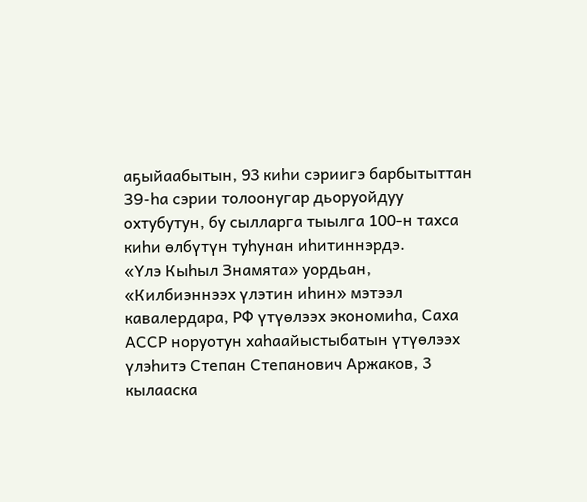аҕыйаабытын, 93 киhи сэриигэ барбытыттан 39-hа сэрии толоонугар дьоруойдуу охтубутун, бу сылларга тыылга 100-н тахса киhи өлбүтүн туһунан иһитиннэрдэ.
«Үлэ Кыhыл Знамята» уордьан, «Килбиэннээх үлэтин иhин» мэтээл кавалердара, РФ үтүөлээх экономиhа, Саха АССР норуотун хаhаайыстыбатын үтүөлээх үлэhитэ Степан Степанович Аржаков, 3 кылааска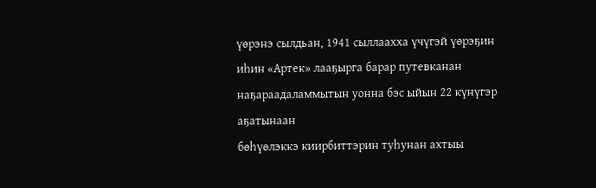үөрэнэ сылдьан, 1941 сыллаахха үчүгэй үөрэҕин иhин «Артек» лааҕырга барар путевканан наҕараадаламмытын уонна бэс ыйын 22 күнүгэр аҕатынаан
бөhүөлэккэ киирбиттэрин туhунан ахтыы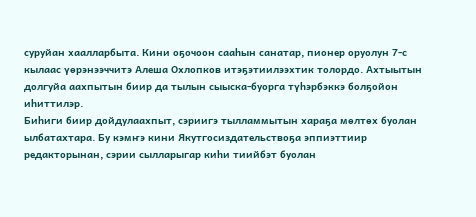суруйан хаалларбыта. Кини оҕочоон сааһын санатар, пионер оруолун 7-с кылаас үөрэнээччитэ Алеша Охлопков итэҕэтиилээхтик толордо. Ахтыытын долгуйа аахпытын биир да тылын сыыска-буорга түһэрбэккэ болҕойон иһиттилэр.
Биhиги биир дойдулаахпыт, сэриигэ тылламмытын хараҕа мөлтөх буолан ылбатахтара. Бу кэмҥэ кини Якутгосиздательствоҕа эппиэттиир редакторынан, сэрии сылларыгар киhи тиийбэт буолан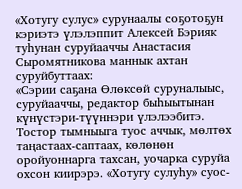«Хотугу сулус» сурунаалы соҕотоҕун кэриэтэ үлэлэппит Алексей Бэрияк туhунан суруйааччы Анастасия Сыромятникова маннык ахтан суруйбуттаах:
«Сэрии саҕана Өлөксөй суруналыыс, суруйааччы, редактор быhыытынан күнүстэри-түүннэри үлэлээбитэ. Тостор тымныыга туос аччык, мөлтөх таңастаах-саптаах, көлөнөн оройуоннарга тахсан, уочарка суруйа охсон киирэрэ. «Хотугу сулуhу» суос-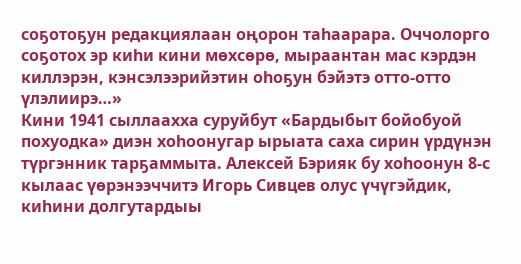соҕотоҕун редакциялаан оңорон таhаарара. Оччолорго соҕотох эр киhи кини мөхсөрө, мыраантан мас кэрдэн киллэрэн, кэнсэлээрийэтин оhоҕун бэйэтэ отто-отто үлэлиирэ…»
Кини 1941 сыллаахха суруйбут «Бардыбыт бойобуой похуодка» диэн хоhоонугар ырыата саха сирин үрдүнэн түргэнник тарҕаммыта. Алексей Бэрияк бу хоhоонун 8-с кылаас үөрэнээччитэ Игорь Сивцев олус үчүгэйдик, киһини долгутардыы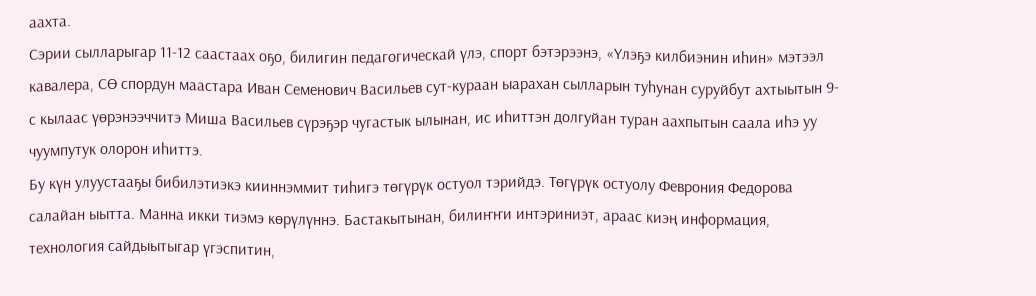аахта.
Сэрии сылларыгар 11-12 саастаах оҕо, билигин педагогическай үлэ, спорт бэтэрээнэ, «Үлэҕэ килбиэнин иhин» мэтээл кавалера, СӨ спордун маастара Иван Семенович Васильев сут-кураан ыарахан сылларын туһунан суруйбут ахтыытын 9-с кылаас үөрэнээччитэ Миша Васильев сүрэҕэр чугастык ылынан, ис иһиттэн долгуйан туран аахпытын саала иһэ уу чуумпутук олорон иһиттэ.
Бу күн улуустааҕы бибилэтиэкэ кииннэммит тиhигэ төгүрүк остуол тэрийдэ. Төгүрүк остуолу Феврония Федорова салайан ыытта. Манна икки тиэмэ көрүлүннэ. Бастакытынан, билиҥҥи интэриниэт, араас киэң информация, технология сайдыытыгар үгэспитин,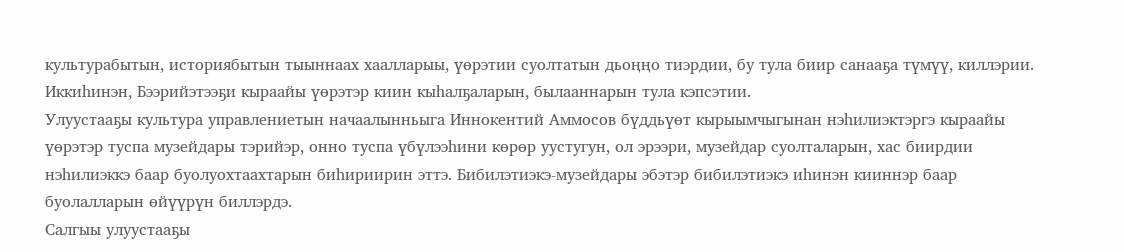культурабытын, историябытын тыыннаах хаалларыы, үөрэтии суолтатын дьоңңо тиэрдии, бу тула биир санааҕа түмүү, киллэрии. Иккиһинэн, Бээрийэтээҕи кыраайы үөрэтэр киин кыhалҕаларын, былааннарын тула кэпсэтии.
Улуустааҕы культура управлениетын начаалынньыга Иннокентий Аммосов бүддьүөт кырыымчыгынан нэhилиэктэргэ кыраайы үөрэтэр туспа музейдары тэрийэр, онно туспа үбүлээhини көрөр уустугун, ол эрээри, музейдар суолталарын, хас биирдии нэhилиэккэ баар буолуохтаахтарын биhириирин эттэ. Бибилэтиэкэ-музейдары эбэтэр бибилэтиэкэ иhинэн кииннэр баар буолалларын өйүүрүн биллэрдэ.
Салгыы улуустааҕы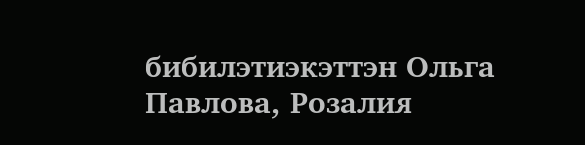бибилэтиэкэттэн Ольга Павлова, Розалия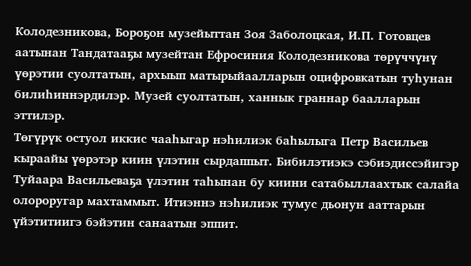Колодезникова, Бороҕон музейыттан Зоя Заболоцкая, И.П. Готовцев аатынан Тандатааҕы музейтан Ефросиния Колодезникова төрүччүнү үөрэтии суолтатын, архыып матырыйаалларын оцифровкатын туhунан билиһиннэрдилэр. Музей суолтатын, ханнык граннар баалларын эттилэр.
Төгүрүк остуол иккис чааhыгар нэhилиэк баhылыга Петр Васильев кыраайы үөрэтэр киин үлэтин сырдаппыт. Бибилэтиэкэ сэбиэдиссэйигэр Туйаара Васильеваҕа үлэтин таhынан бу киини сатабыллаахтык салайа олороругар махтаммыт. Итиэннэ нэhилиэк тумус дьонун ааттарын үйэтитиигэ бэйэтин санаатын эппит.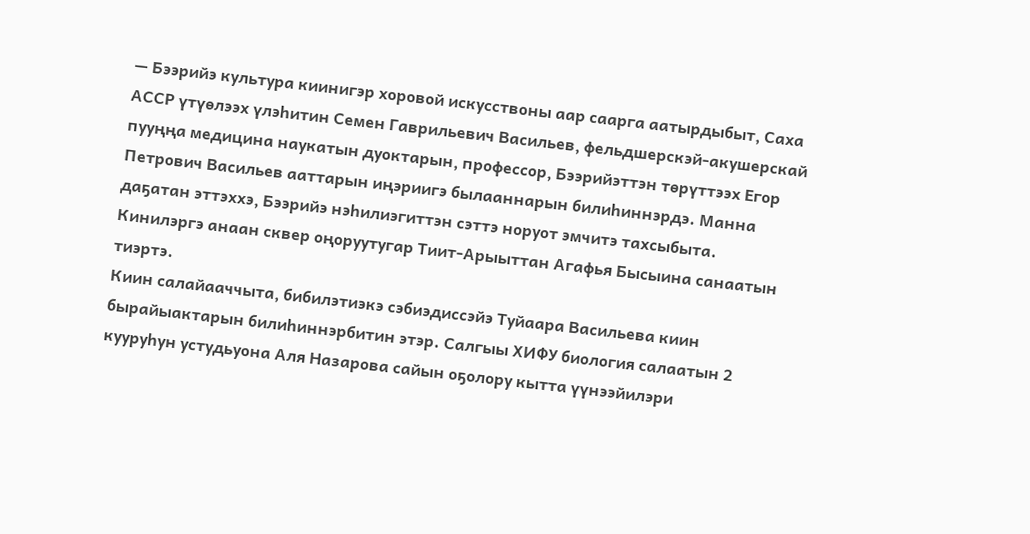— Бээрийэ культура киинигэр хоровой искусствоны аар саарга аатырдыбыт, Саха АССР үтүөлээх үлэhитин Семен Гаврильевич Васильев, фельдшерскэй-акушерскай пууңңа медицина наукатын дуоктарын, профессор, Бээрийэттэн төрүттээх Егор Петрович Васильев ааттарын иңэриигэ былааннарын билиhиннэрдэ. Манна даҕатан эттэххэ, Бээрийэ нэhилиэгиттэн сэттэ норуот эмчитэ тахсыбыта. Кинилэргэ анаан сквер оңоруутугар Тиит-Арыыттан Агафья Бысыина санаатын тиэртэ.
Киин салайааччыта, бибилэтиэкэ сэбиэдиссэйэ Туйаара Васильева киин бырайыактарын билиhиннэрбитин этэр. Салгыы ХИФУ биология салаатын 2 кууруһун устудьуона Аля Назарова сайын оҕолору кытта үүнээйилэри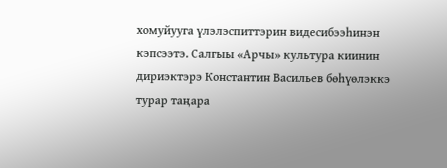хомуйууга үлэлэспиттэрин видесибээһинэн кэпсээтэ. Салгыы «Арчы» культура киинин дириэктэрэ Константин Васильев бөhүөлэккэ турар таңара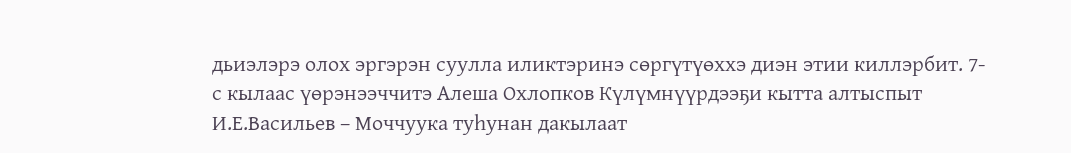дьиэлэрэ олох эргэрэн суулла иликтэринэ сөргүтүөххэ диэн этии киллэрбит. 7-с кылаас үөрэнээччитэ Алеша Охлопков Күлүмнүүрдээҕи кытта алтыспыт И.Е.Васильев – Моччуука туhунан дакылаат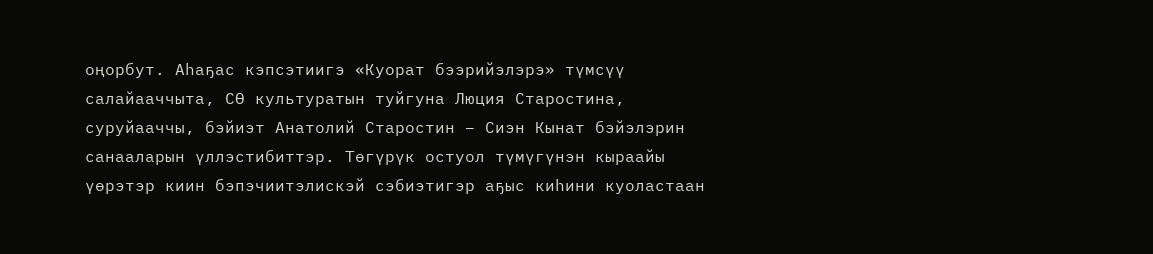оңорбут. Аhаҕас кэпсэтиигэ «Куорат бээрийэлэрэ» түмсүү салайааччыта, СӨ культуратын туйгуна Люция Старостина, суруйааччы, бэйиэт Анатолий Старостин – Сиэн Кынат бэйэлэрин санааларын үллэстибиттэр. Төгүрүк остуол түмүгүнэн кыраайы үөрэтэр киин бэпэчиитэлискэй сэбиэтигэр аҕыс киһини куоластаан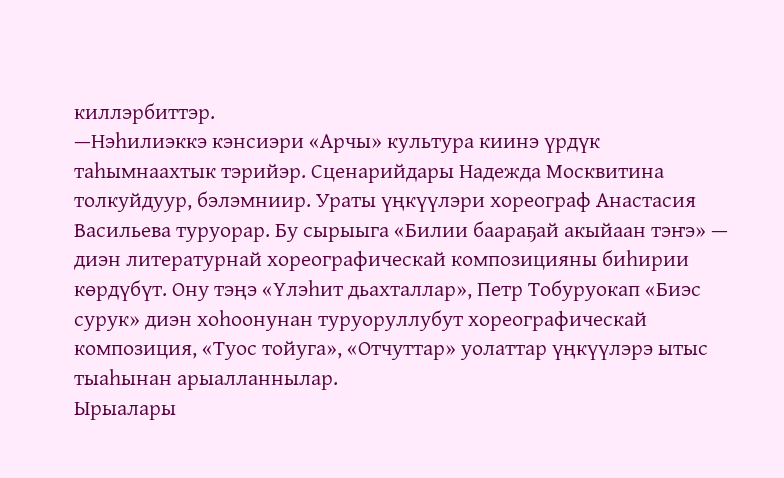киллэрбиттэр.
—Нэhилиэккэ кэнсиэри «Арчы» культура киинэ үрдүк таhымнаахтык тэрийэр. Сценарийдары Надежда Москвитина толкуйдуур, бэлэмниир. Ураты үңкүүлэри хореограф Анастасия Васильева туруорар. Бу сырыыга «Билии баараҕай акыйаан тэҥэ» — диэн литературнай хореографическай композицияны биһирии көрдүбүт. Ону тэңэ «Үлэhит дьахталлар», Петр Тобуруокап «Биэс сурук» диэн хоhоонунан туруоруллубут хореографическай композиция, «Туос тойуга», «Отчуттар» уолаттар үңкүүлэрэ ытыс тыаһынан арыалланнылар.
Ырыалары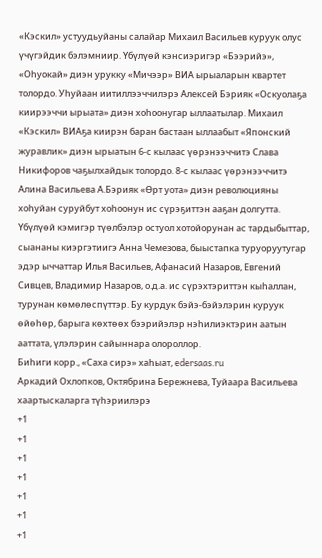«Кэскил» устуудьуйаны салайар Михаил Васильев куруук олус үчүгэйдик бэлэмниир. Үбүлүөй кэнсиэригэр «Бээрийэ», «Оhуокай» диэн урукку «Мичээр» ВИА ырыаларын квартет толордо. Уhуйаан иитиллээччилэрэ Алексей Бэрияк «Оскуолаҕа киирээччи ырыата» диэн хоhоонугар ыллаатылар. Михаил «Кэскил» ВИАҕа киирэн баран бастаан ыллаабыт «Японский журавлик» диэн ырыатын 6-с кылаас үөрэнээччитэ Слава Никифоров чаҕылхайдык толордо. 8-с кылаас үөрэнээччитэ Алина Васильева А.Бэрияк «Өрт уота» диэн революцияны хоhуйан суруйбут хоhоонун ис сүрэҕиттэн ааҕан долгутта.
Үбүлүөй кэмигэр түөлбэлэр остуол хотойорунан ас тардыбыттар, сыананы киэргэтиигэ Анна Чемезова, быыстапка туруоруутугар эдэр ыччаттар Илья Васильев, Афанасий Назаров, Евгений Сивцев, Владимир Назаров, о.д.а. ис сүрэхтэриттэн кыһаллан, турунан көмөлөспүттэр. Бу курдук бэйэ-бэйэлэрин куруук өйөһөр, барыга көхтөөх бээрийэлэр нэһилиэктэрин аатын ааттата, үлэлэрин сайыннара олороллор.
Биһиги корр., «Саха сирэ» хаһыат, edersaas.ru
Аркадий Охлопков, Октябрина Бережнева, Туйаара Васильева хаартыскаларга түhэриилэрэ
+1
+1
+1
+1
+1
+1
+1